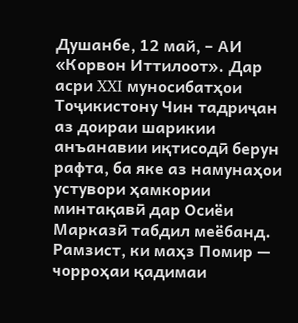Душанбе, 12 май, – АИ «Корвон Иттилоот». Дар асри XXI муносибатҳои Тоҷикистону Чин тадриҷан аз доираи шарикии анъанавии иқтисодӣ берун рафта, ба яке аз намунаҳои устувори ҳамкории минтақавӣ дар Осиёи Марказӣ табдил меёбанд. Рамзист, ки маҳз Помир — чорроҳаи қадимаи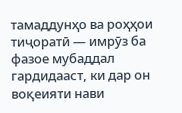тамаддунҳо ва роҳҳои тиҷоратӣ — имрӯз ба фазое мубаддал гардидааст, ки дар он воқеияти нави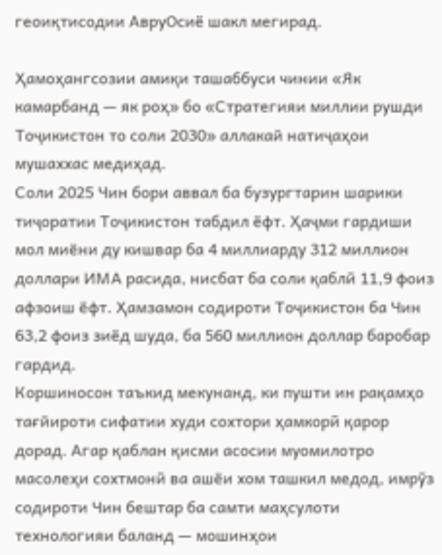геоиқтисодии АвруОсиё шакл мегирад.

Ҳамоҳангсозии амиқи ташаббуси чинии «Як камарбанд — як роҳ» бо «Стратегияи миллии рушди Тоҷикистон то соли 2030» аллакай натиҷаҳои мушаххас медиҳад.
Соли 2025 Чин бори аввал ба бузургтарин шарики тиҷоратии Тоҷикистон табдил ёфт. Ҳаҷми гардиши мол миёни ду кишвар ба 4 миллиарду 312 миллион доллари ИМА расида, нисбат ба соли қаблӣ 11,9 фоиз афзоиш ёфт. Ҳамзамон содироти Тоҷикистон ба Чин 63,2 фоиз зиёд шуда, ба 560 миллион доллар баробар гардид.
Коршиносон таъкид мекунанд, ки пушти ин рақамҳо тағйироти сифатии худи сохтори ҳамкорӣ қарор дорад. Агар қаблан қисми асосии муомилотро масолеҳи сохтмонӣ ва ашёи хом ташкил медод, имрӯз содироти Чин бештар ба самти маҳсулоти технологияи баланд — мошинҳои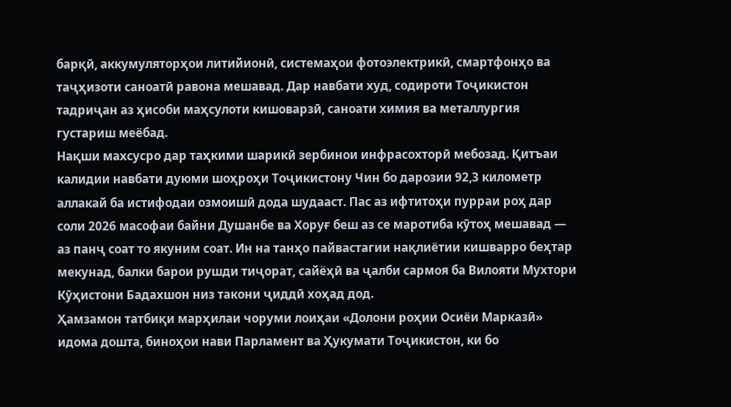барқӣ, аккумуляторҳои литийионӣ, системаҳои фотоэлектрикӣ, смартфонҳо ва таҷҳизоти саноатӣ равона мешавад. Дар навбати худ, содироти Тоҷикистон тадриҷан аз ҳисоби маҳсулоти кишоварзӣ, саноати химия ва металлургия густариш меёбад.
Нақши махсусро дар таҳкими шарикӣ зербинои инфрасохторӣ мебозад. Қитъаи калидии навбати дуюми шоҳроҳи Тоҷикистону Чин бо дарозии 92,3 километр аллакай ба истифодаи озмоишӣ дода шудааст. Пас аз ифтитоҳи пурраи роҳ дар соли 2026 масофаи байни Душанбе ва Хоруғ беш аз се маротиба кӯтоҳ мешавад — аз панҷ соат то якуним соат. Ин на танҳо пайвастагии нақлиётии кишварро беҳтар мекунад, балки барои рушди тиҷорат, сайёҳӣ ва ҷалби сармоя ба Вилояти Мухтори Кӯҳистони Бадахшон низ такони ҷиддӣ хоҳад дод.
Ҳамзамон татбиқи марҳилаи чоруми лоиҳаи «Долони роҳии Осиёи Марказӣ» идома дошта, биноҳои нави Парламент ва Ҳукумати Тоҷикистон, ки бо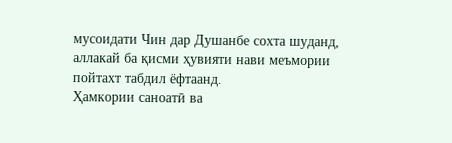мусоидати Чин дар Душанбе сохта шуданд, аллакай ба қисми ҳувияти нави меъмории пойтахт табдил ёфтаанд.
Ҳамкории саноатӣ ва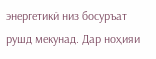энергетикӣ низ босуръат рушд мекунад. Дар ноҳияи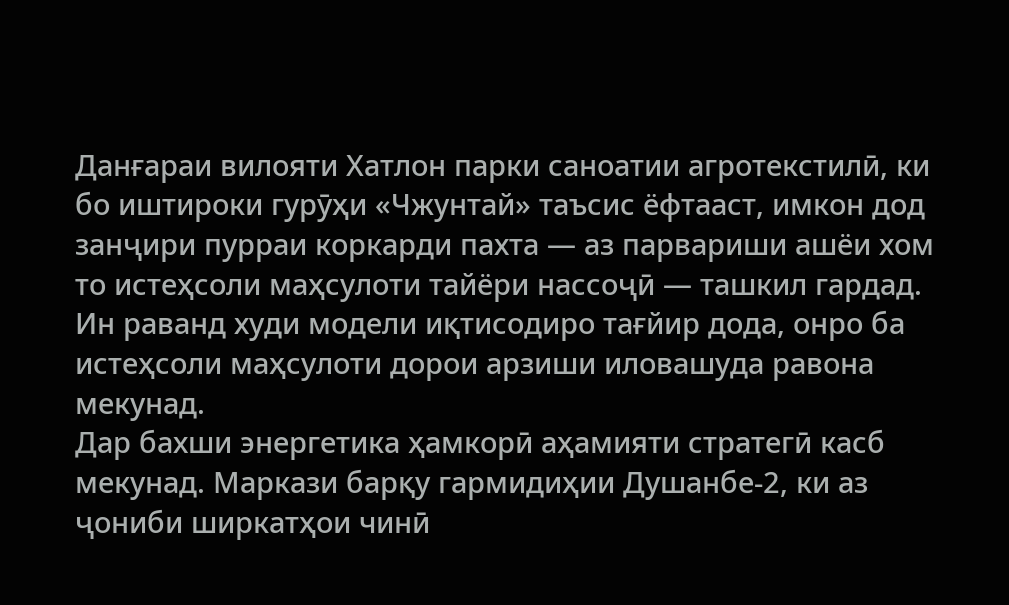Данғараи вилояти Хатлон парки саноатии агротекстилӣ, ки бо иштироки гурӯҳи «Чжунтай» таъсис ёфтааст, имкон дод занҷири пурраи коркарди пахта — аз парвариши ашёи хом то истеҳсоли маҳсулоти тайёри нассоҷӣ — ташкил гардад. Ин раванд худи модели иқтисодиро тағйир дода, онро ба истеҳсоли маҳсулоти дорои арзиши иловашуда равона мекунад.
Дар бахши энергетика ҳамкорӣ аҳамияти стратегӣ касб мекунад. Маркази барқу гармидиҳии Душанбе-2, ки аз ҷониби ширкатҳои чинӣ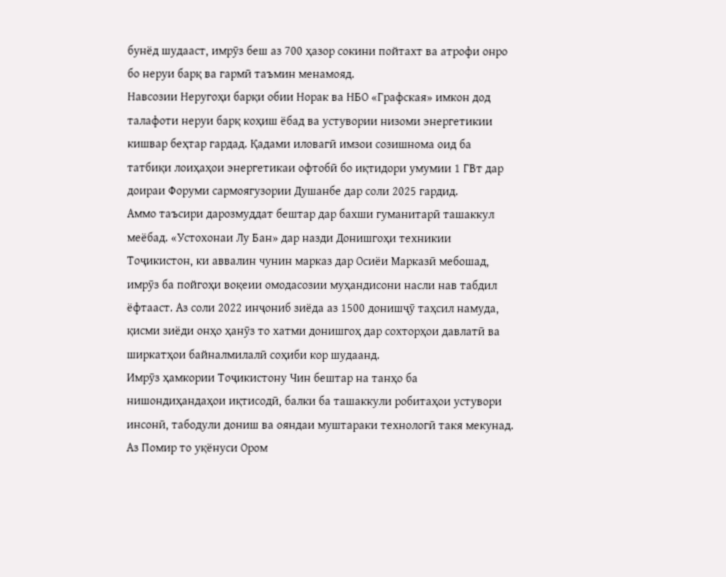бунёд шудааст, имрӯз беш аз 700 ҳазор сокини пойтахт ва атрофи онро бо неруи барқ ва гармӣ таъмин менамояд.
Навсозии Неругоҳи барқи обии Норак ва НБО «Графская» имкон дод талафоти неруи барқ коҳиш ёбад ва устувории низоми энергетикии кишвар беҳтар гардад. Қадами иловагӣ имзои созишнома оид ба татбиқи лоиҳаҳои энергетикаи офтобӣ бо иқтидори умумии 1 ГВт дар доираи Форуми сармоягузории Душанбе дар соли 2025 гардид.
Аммо таъсири дарозмуддат бештар дар бахши гуманитарӣ ташаккул меёбад. «Устохонаи Лу Бан» дар назди Донишгоҳи техникии Тоҷикистон, ки аввалин чунин марказ дар Осиёи Марказӣ мебошад, имрӯз ба пойгоҳи воқеии омодасозии муҳандисони насли нав табдил ёфтааст. Аз соли 2022 инҷониб зиёда аз 1500 донишҷӯ таҳсил намуда, қисми зиёди онҳо ҳанӯз то хатми донишгоҳ дар сохторҳои давлатӣ ва ширкатҳои байналмилалӣ соҳиби кор шудаанд.
Имрӯз ҳамкории Тоҷикистону Чин бештар на танҳо ба нишондиҳандаҳои иқтисодӣ, балки ба ташаккули робитаҳои устувори инсонӣ, табодули дониш ва ояндаи муштараки технологӣ такя мекунад. Аз Помир то уқёнуси Ором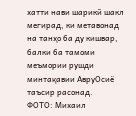хатти нави шарикӣ шакл мегирад, ки метавонад на танҳо ба ду кишвар, балки ба тамоми меъмории рушди минтақавии АвруОсиё таъсир расонад.
ФОТО: Михаил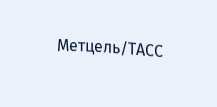Метцель/ТАСС